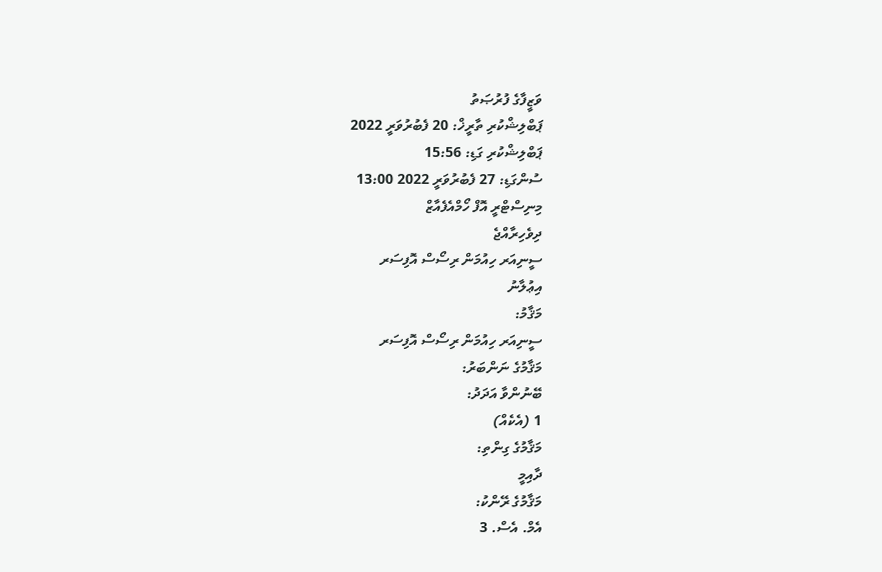ވަޒީފާގެ ފުރުޞަތު
ޕަބްލިޝްކުރި ތާރީޚް: 20 ފެބުރުވަރީ 2022
ޕަބްލިޝްކުރި ގަޑި: 15:56
ސުންގަޑި: 27 ފެބުރުވަރީ 2022 13:00
މިނިސްޓްރީ އޮފް ހޯމްއެފެއާޒް
ދިވެހިރާއްޖެ
ސީނިއަރ ހިއުމަން ރިސޯސް އޮފިސަރ
އިޢުލާނު
މަޤާމު:
ސީނިއަރ ހިއުމަން ރިސޯސް އޮފިސަރ
މަޤާމުގެ ނަންބަރު:
ބޭނުންވާ އަދަދު:
1 (އެކެއް)
މަޤާމުގެ ގިންތި:
ދާއިމީ
މަޤާމުގެ ރޭންކު:
އެމް. އެސް. 3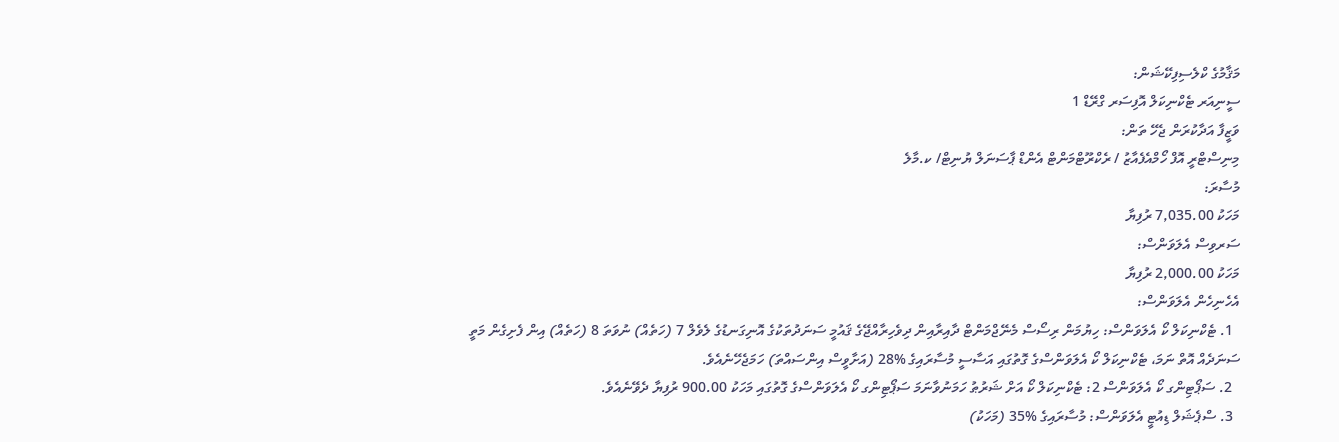މަޤާމުގެ ކްލެސިފިކޭޝަން:
ސީނިއަރ ޓެކްނިކަލް އޮފިސަރ ގްރޭޑް 1
ވަޒީފާ އަދާކުރަން ޖެހޭ ތަން:
މިނިސްޓްރީ އޮފް ހޯމްއެފެއާޒު / ރެކްރޫޓްމަންޓް އެންޑް ޕާސަނަލް ޔުނިޓް/ ކ.މާލެ
މުސާރަ:
މަހަކު 7,035.00 ރުފިޔާ
ސަރވިސް އެލަވަންސް:
މަހަކު 2,000.00 ރުފިޔާ
އެހެނިހެން އެލަވަންސް:
  1. ޓެކްނިކަލް ކޯ އެލަވަންސް: ހިޔުމަން ރިސޯސް މެނޭޖްމަންޓް ދާއިރާއިން ދިވެހިރާއްޖޭގެ ޤައުމީ ސަނަދުތަކުގެ އޮނިގަނޑުގެ ލެވެލް 7 (ހަތެއް) ނުވަތަ 8 (ހަތެއް) އިން ފެށިގެން މަތީ ސަނަދެއް އޮތް ނަމަ، ޓެކްނިކަލް ކޯ އެލަވަންސްގެ ގޮތުގައި އަސާސީ މުސާރައިގެ %28 (އަށާވީސް އިންސައްތަ) ހަމަޖެހޭނެއެވެ.
  2. ސަޕޯޓިންގ ކޯ އެލަވަންސް 2: ޓެކްނިކަލް ކޯ އަށް ޝަރުޠު ހަމަނުވާނަމަ ސަޕޯޓިންގ ކޯ އެލަވަންސްގެ ގޮތުގައި މަހަކު 900.00 ރުފިޔާ ދެވޭނެއެވެ.
  3. ސްޕެޝަލް ޑިއުޓީ އެލަވަންސް: މުސާރައިގެ %35 (މަހަކު)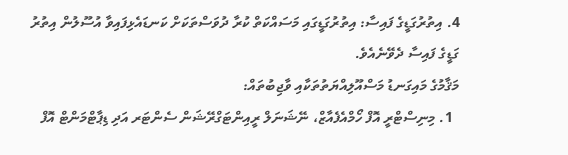4. އިތުރުގަޑީގެ ފައިސާ: އިތުރުގަޑީގައި މަސައްކަތް ކުރާ ދުވަސްތަކަށް ކަނޑައެޅިފައިވާ އުސޫލުން އިތުރު ގަޑީގެ ފައިސާ ދެވޭނެއެވެ.
މަޤާމުގެ މައިގަނޑު މަސްއޫލިއްޔަތުތަކާއި ވާޖިބުތައް:
  1. މިނިސްޓްރީ އޮފް ހޯމްއެފެއާޒް، ނޭޝަނަލް ރީއިންޓަގްރޭޝަން ސެންޓަރ އަދި ޑިޕާޓްމަންޓް އޮފް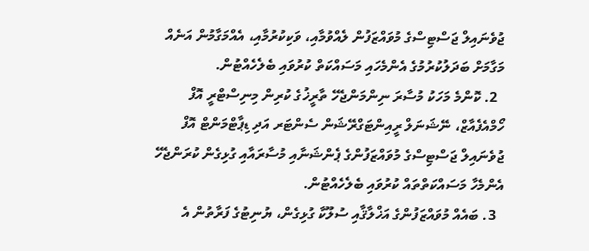ޖުވެނައިލް ޖަސްޓިސްގެ މުވައްޒަފުން ލެއްވުމާއި، ވަކިކުރުމާއި، އެއްމަގާމުން އަނެއް މަގާމަށް ބަދަލުކުރުމުގެ އެންމެހައި މަސައްކަތް ކުރުވައި ބެލެހެއްޓުން.
  2. ކޮންމެ މަހަކު މުސާރަ ނިންމަންޖެހޭ ތާރީޚުގެ ކުރިން މިނިސްޓްރީ އޮފް ހޯމްއެފެއާޒް، ނޭޝަނަލް ރީއިންޓަގްރޭޝަން ސެންޓަރ އަދި ޑިޕާޓްމަންޓް އޮފް ޖުވެނައިލް ޖަސްޓިސްގެ މުވައްޒަފުންގެ ޕެންޝަނާއި މުސާރައާއި ގުޅިގެން ކުރަންޖެހޭ އެންމެހާ މަސައްކަތްތައް ކުރުވައި ބެލެހެއްޓުން.
  3. ބައެއް މުވައްޒަފުންގެ އަޚްލާޤާއި ސުލޫކާ ގުޅިގެން، ޔުނިޓުގެ ފަރާތުން އެ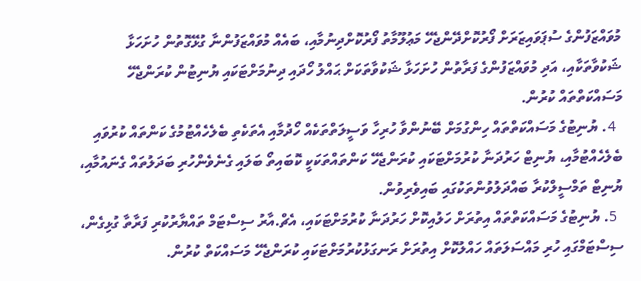މުވައްޒަފުންގެ ސުޕަވައިޒަރަށް ފޯރުކޮށްދޭންޖެހޭ މަޢުލޫމާތު ފޯރުކޮށްދިނުމާއި، ބައެއް މުވައްޒަފުންނާ ގުޅޭގޮތުން ހުށަހަޅާ ޝަކުވާތަކާއި، އަދި މުވައްޒަފުންގެ ފަރާތުން ހުށަހަޅާ ޝަކުވާތަކަށް ޙައްލު ހޯދައި ދިނުމަށްޓަކައި ޔުނިޓުން ކުރަންޖެހޭ މަސައްކަތްތައް ކުރުން.
  4. ޔުނިޓުގެ މަސައްކަތްތައް ހިންގުމަށް ބޭނުންވާ ހުރިހާ ވަސީލަތްތަކެއް ހޯދުމާއި އެތަކެތި ބެލެހެއްޓުމުގެ ކަންތައް ކުރުވައި ބެލެހެއްޓުމާއި، ޔުނިޓް ހަރުދަނާ ކުރުމަށްޓަކައި ކުރަންޖެހޭ ކަންތައްތަކަކީ ކޮބައިތޯ ބަލައި ގެނެވެންހުރި ބަދަލުތައް ގެނައުމާއި، ޔުނިޓް ތަމްސީލްކުރާ ބައްދަލުވުންތަކުގައި ބައިވެރިވުން.
  5. ޔުނިޓުގެ މަސައްކަތްތައް އިތުރަށް ހަލުއިކޮށް ހަރުދަނާ ކުރުމަށްޓަކައި، އެޗް.އާރު ސިސްޓަމް ތައްޔާރުކުރި ފަރާތާ ގުޅިގެން، ސިސްޓަމްގައި ހުރި މައްސަލަތައް ހައްލުކޮށް އިތުރަށް ރަނގަޅުކުރުމަށްޓަކައި ކުރަންޖެހޭ މަސައްކަތް ކުރުން.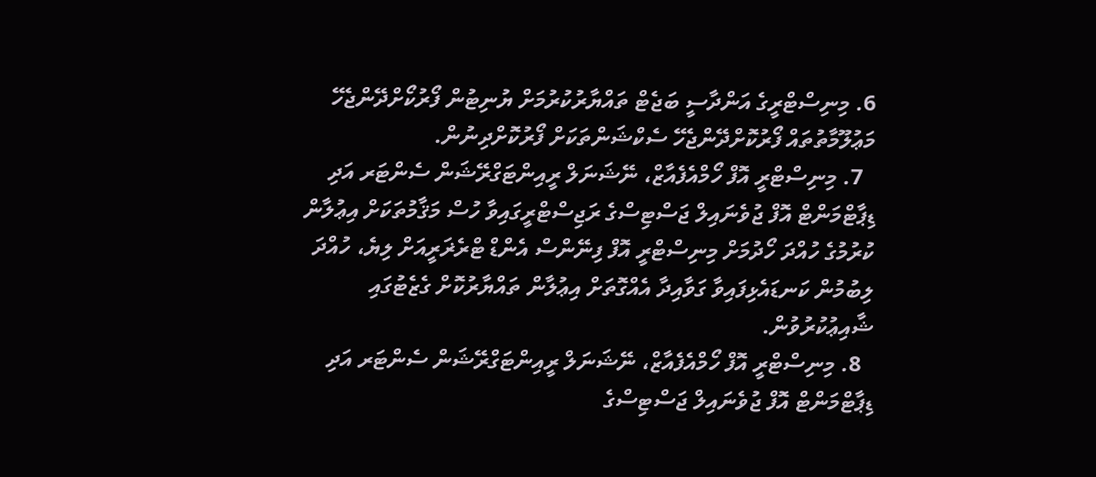6. މިނިސްޓްރީގެ އަންދާސީ ބަޖެޓް ތައްޔާރުކުރުމަށް ޔުނިޓުން ފޯރުކޯށްދޭންޖެހޭ މަޢުލޫމާތުތައް ފޯރުކޮށްދޭންޖެހޭ ސެކްޝަންތަކަށް ފޯރުކޮށްދިނުން.
  7. މިނިސްޓްރީ އޮފް ހޯމްއެފެއާޒް، ނޭޝަނަލް ރީއިންޓަގްރޭޝަން ސެންޓަރ އަދި ޑިޕާޓްމަންޓް އޮފް ޖުވެނައިލް ޖަސްޓިސްގެ ރަޖިސްޓްރީގައިވާ ހުސް މަޤާމުތަކަށް އިޢުލާން ކުރުމުގެ ހުއްދަ ހޯދުމަށް މިނިސްޓްރީ އޮފް ފިނޭންސް އެންޑް ޓްރެޜަރީއަށް ލިޔެ، ހުއްދަ ލިބުމުން ކަނޑައެޅިފައިވާ ގަވާއިދާ އެއްގޮތަށް އިޢުލާން ތައްޔާރުކޮށް ގެޒެޓުގައި ޝާއިޢުކުރުވުން.
  8. މިނިސްޓްރީ އޮފް ހޯމްއެފެއާޒް، ނޭޝަނަލް ރީއިންޓަގްރޭޝަން ސެންޓަރ އަދި ޑިޕާޓްމަންޓް އޮފް ޖުވެނައިލް ޖަސްޓިސްގެ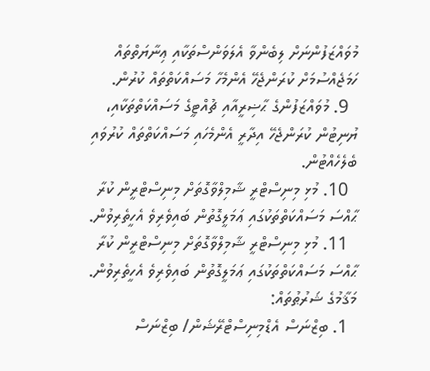މުވައްޒަފުންނަށް ލިބެންވާ އެލަވަންސްތަކާއި ޢިނާޔަތްތައް ހަމަޖެއްސުމަށް ކުރަންޖެހޭ އެންމެހާ މަސައްކަތްތައް ކުރުން.
  9. މުވައްޒަފުންގެ ޙާޟިރީއާއި ޗުއްޓީގެ މަސައްކަތްތަކާއި، ޔުނިޓުން ކުރަންޖެހޭ އިދާރީ އެންމެހައި މަސައްކަތްތައް ކުރުވައި ބެލެހެއްޓުން.
  10. މުޅި މިނިސްޓްރީ ޝާމިލްވާގޮތަށް މިނިސްޓްރީން ކުރާ ޙާއްސަ މަސައްކަތްތަކުގައި ޢަމަލީގޮތުން ބައިވެރިވެ އެހީތެރިވުން.
  11. މުޅި މިނިސްޓްރީ ޝާމިލްވާގޮތަށް މިނިސްޓްރީން ކުރާ ޙާއްސަ މަސައްކަތްތަކުގައި ޢަމަލީގޮތުން ބައިވެރިވެ އެހީތެރިވުން.
މަޤާމުގެ ޝަރުޠުތައް:
  1. ބިޒްނަސް އެޑްމިނިސްޓްރޭޝަން/ ބިޒްނަސް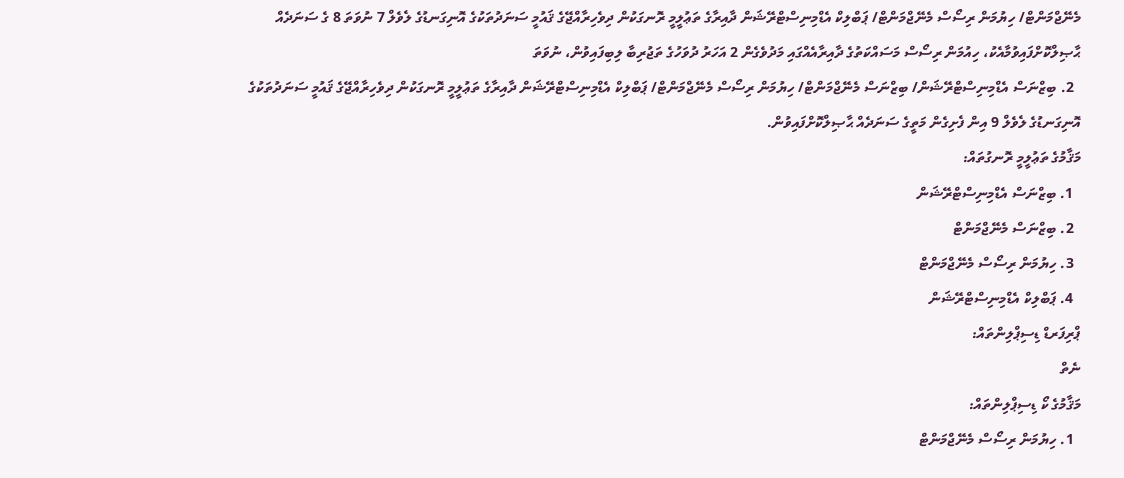މެނޭޖްމަންޓް/ ހިޔުމަން ރިސޯސް މެނޭޖްމަންޓް/ ޕަބްލިކް އެޑްމިނިސްޓްރޭޝަން ދާއިރާގެ ތަޢުލީމީ ރޮނގަކުން ދިވެހިރާއްޖޭގެ ޤައުމީ ސަނަދުތަކުގެ އޮނިގަނޑުގެ ލެވެލް 7 ނުވަތަ 8 ގެ ސަނަދެއް ޙާޞިލްކޮށްފައިވުމާއެކު، ހިއުމަން ރިސޯސް މަސައްކަތުގެ ދާއިރާއެއްގައި މަދުވެގެން 2 އަހަރު ދުވަހުގެ ތަޖުރިބާ ލިބިފައިވުން، ނުވަތަ
  2. ބިޒްނަސް އެޑްމިނިސްޓްރޭޝަން/ ބިޒްނަސް މެނޭޖްމަންޓް/ ހިޔުމަން ރިސޯސް މެނޭޖްމަންޓް/ ޕަބްލިކް އެޑްމިނިސްޓްރޭޝަން ދާއިރާގެ ތަޢުލީމީ ރޮނގަކުން ދިވެހިރާއްޖޭގެ ޤައުމީ ސަނަދުތަކުގެ އޮނިގަނޑުގެ ލެވެލް 9 އިން ފެށިގެން މަތީގެ ސަނަދެއް ޙާޞިލްކޮށްފައިވުން.
މަޤާމުގެ ތަޢުލީމީ ރޮނގުތައް:
  1. ބިޒްނަސް އެޑްމިނިސްޓްރޭޝަން
  2. ބިޒްނަސް މެނޭޖްމަންޓް
  3. ހިޔުމަން ރިސޯސް މެނޭޖްމަންޓް
  4. ޕަބްލިކް އެޑްމިނިސްޓްރޭޝަން
ޕްރިފަރޑް ޑިސިޕްލިންތައް:
ނެތް
މަޤާމުގެ ކޯ ޑިސިޕްލިންތައް:
  1. ހިޔުމަން ރިސޯސް މެނޭޖްމަންޓް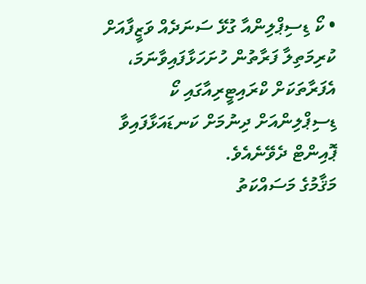• ކޯ ޑިސިޕްލިންއާ ގުޅޭ ސަނަދެއް ވަޒީފާއަށް ކުރިމަތިލާ ފަރާތުން ހުށަހަޅާފައިވާނަމަ، އެފަރާތަކަށް ކްރައިޓީރިއާގައި ކޯ ޑިސިޕްލިންއަށް ދިނުމަށް ކަނޑައަޅާފައިވާ ޕޮއިންޓް ދެވޭނެއެވެ.
މަޤާމުގެ މަސައްކަތު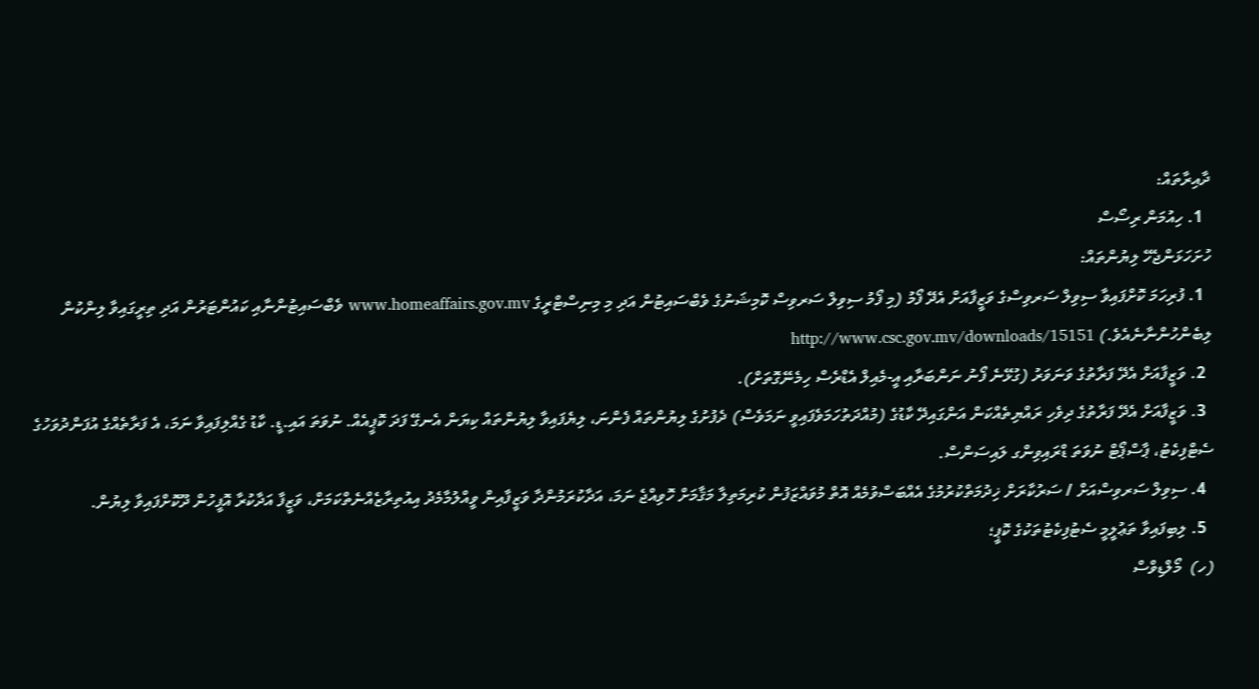ދާއިރާތައް:
  1. ހިއުމަން ރިސޯސް
ހުށަހަޅަންޖެހޭ ލިޔުންތައް:
  1. ފުރިހަމަ ކޮށްފައިވާ ސިވިލް ސަރވިސްގެ ވަޒީފާއަށް އެދޭ ފޯމު (މި ފޯމު ސިވިލް ސަރވިސް ކޮމިޝަނުގެ ވެބްސައިޓުން އަދި މި މިނިސްޓްރީގެ www.homeaffairs.gov.mv ވެބްސައިޓުންނާއި ކައުންޓަރުން އަދި ތިރީގައިވާ ލިންކުން ލިބެންހުންނާނެއެވެ.) http://www.csc.gov.mv/downloads/15151
  2. ވަޒީފާއަށް އެދޭ ފަރާތުގެ ވަނަވަރު (ގުޅޭނެ ފޯނު ނަންބަރާއި އީ-މެއިލް އެޑްރެސް ހިމެނޭގޮތަށް).
  3. ވަޒީފާއަށް އެދޭ ފަރާތުގެ ދިވެހި ރައްޔިތެއްކަން އަންގައިދޭ ކާޑުގެ (މުއްދަތުހަމަވެފައިވީ ނަމަވެސް) ދެފުށުގެ ލިޔުންތައް ފެންނަ، ލިޔެފައިވާ ލިޔުންތައް ކިޔަން އެނގޭ ފަދަ ކޮޕީއެއް. ނުވަތަ އައި.ޑީ. ކާޑު ގެއްލިފައިވާ ނަމަ، އެ ފަރާތެއްގެ އުފަންދުވަހުގެ ސެޓްފިކެޓު، ޕާސްޕޯޓް ނުވަތަ ޑްރައިވިންގ ލައިސަންސް.
  4. ސިވިލް ސަރވިސްއަށް / ސަރުކާރަށް ޚިދުމަތްކުރުމުގެ އެއްބަސްވުމެއް އޮތް މުވައްޒަފުން ކުރިމަތިލާ މަޤާމަށް ހޮވިއްޖެ ނަމަ، އަދާކުރަމުންދާ ވަޒީފާއިން ވީއްލުމާމެދު އިއުތިރާޒެއްނެތްކަމަށް، ވަޒީފާ އަދާކުރާ އޮފީހުން ދޫކޮށްފައިވާ ލިޔުން.
  5. ލިބިފައިވާ ތަޢުލީމީ ސެޓުފިކެޓުތަކުގެ ކޮޕީ؛
(ހ)  މޯލްޑިވްސް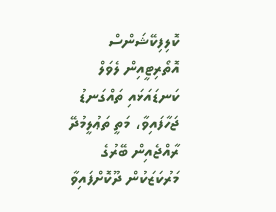ކޮލިފިކޭޝަންސް އޮތޯރިޓީއިން ލެވަލް ކަނޑައަޅައި ތައްގަނޑު ޖަހާފައިވާ، މަތީ ތަޢުލީމުދޭ ރާއްޖެއިން ބޭރުގެ މަރުކަޒަކުން ދޫކޮށްފައިވާ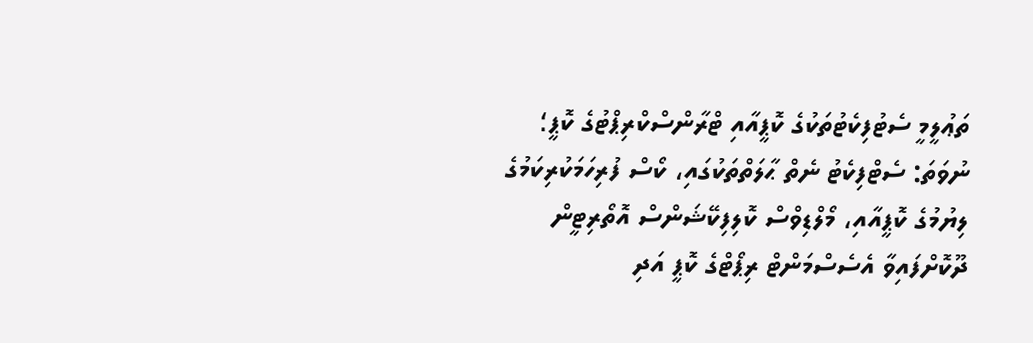ތަޢުލީމީ ސެޓުފިކެޓުތަކުގެ ކޮޕީއާއި ޓްރާންސްކްރިޕްޓުގެ ކޮޕީ؛ ނުވަތަ: ސެޓްފިކެޓު ނެތް ޙާލަތްތަކުގައި، ކޯސް ފުރިހަމަކުރިކަމުގެ ލިޔުމުގެ ކޮޕީއާއި، މޯލްޑިވްސް ކޮލިފިކޭޝަންސް އޮތޯރިޓީން ދޫކޮށްފައިވާ އެސެސްމަންޓް ރިޕޯޓްގެ ކޮޕީ އަދި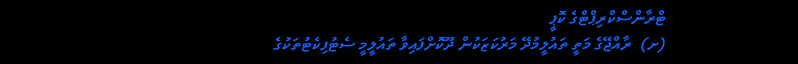ޓްރާންސްކްރިޕްޓްގެ ކޮޕީ
(ށ)  ރާއްޖޭގެ މަތީ ތައުލީމުދޭ މަރުކަޒަކުން ދޫކޮށްފައިވާ ތައުލީމީ ސެޓުފިކެޓުތަކުގެ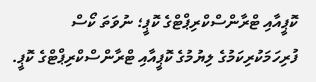ކޮޕީއާއި ޓްރާންސްކްރިޕްޓްގެ ކޮޕީ؛ ނުވަތަ ކޯސް ފުރިހަމަކުރިކަމުގެ ލިޔުމުގެ ކޮޕީއާއި ޓްރާންސްކްރިޕްޓްގެ ކޮޕީ.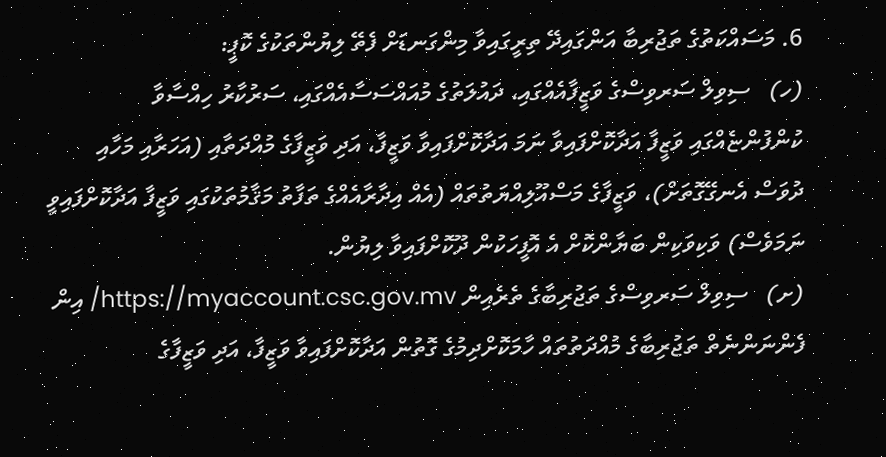6. މަސައްކަތުގެ ތަޖުރިބާ އަންގައިދޭ ތިރީގައިވާ މިންގަނޑަށް ފެތޭ ލިޔުންތަކުގެ ކޮޕީ:
(ހ)   ސިވިލް ސަރވިސްގެ ވަޒީފާއެއްގައި، ދައުލަތުގެ މުއައްސަސާއެއްގައި، ސަރުކާރު ހިއްސާވާ ކުންފުންޏެއްގައި ވަޒީފާ އަދާކޮށްފައިވާ ނަމަ އަދާކޮށްފައިވާ ވަޒީފާ، އަދި ވަޒީފާގެ މުއްދަތާއި (އަހަރާއި މަހާއި ދުވަސް އެނގޭގޮތަށް)، ވަޒީފާގެ މަސްއޫލިއްޔަތުތައް (އެއް އިދާރާއެއްގެ ތަފާތު މަޤާމުތަކުގައި ވަޒީފާ އަދާކޮށްފައިވީ ނަމަވެސް) ވަކިވަކިން ބަޔާންކޮށް އެ އޮފީހަކުން ދޫކޮށްފައިވާ ލިޔުން.
(ށ)   ސިވިލް ސަރވިސްގެ ތަޖުރިބާގެ ތެރެއިން https://myaccount.csc.gov.mv/ އިން ފެންނަންނެތް ތަޖުރިބާގެ މުއްދަތުތައް ހާމަކޮށްދިމުގެ ގޮތުން އަދާކޮށްފައިވާ ވަޒީފާ، އަދި ވަޒީފާގެ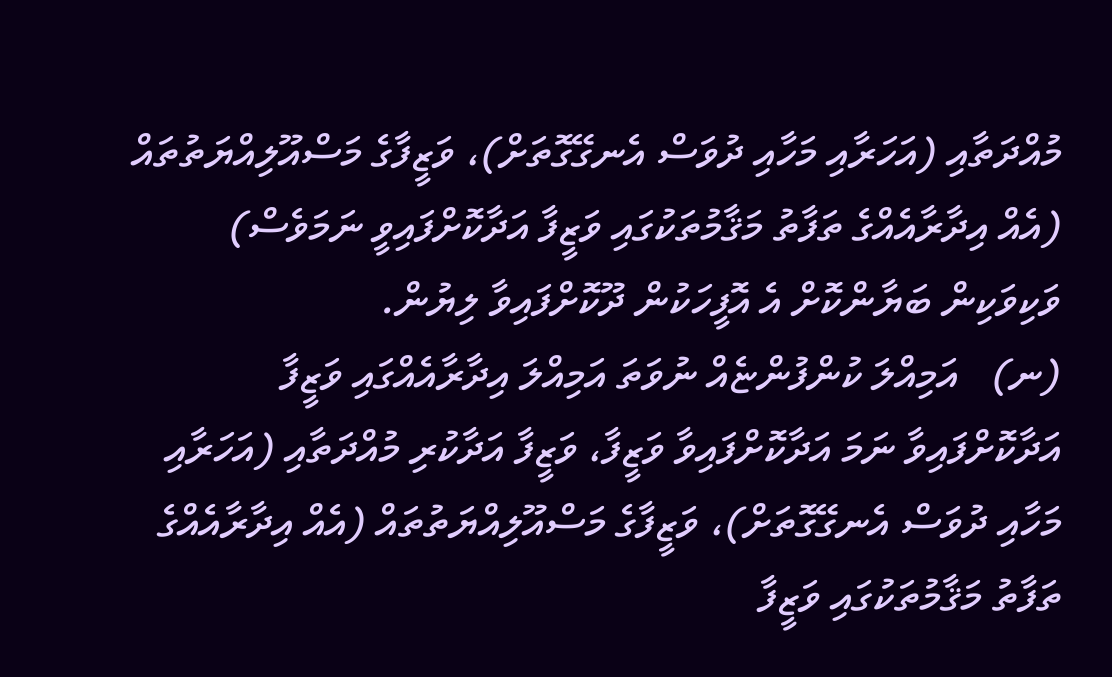މުއްދަތާއި (އަހަރާއި މަހާއި ދުވަސް އެނގޭގޮތަށް)، ވަޒީފާގެ މަސްއޫލިއްޔަތުތައް (އެއް އިދާރާއެއްގެ ތަފާތު މަޤާމުތަކުގައި ވަޒީފާ އަދާކޮށްފައިވީ ނަމަވެސް) ވަކިވަކިން ބަޔާންކޮށް އެ އޮފީހަކުން ދޫކޮށްފައިވާ ލިޔުން.
(ނ)   އަމިއްލަ ކުންފުންޏެއް ނުވަތަ އަމިއްލަ އިދާރާއެއްގައި ވަޒީފާ އަދާކޮށްފައިވާ ނަމަ އަދާކޮށްފައިވާ ވަޒީފާ، ވަޒީފާ އަދާކުރި މުއްދަތާއި (އަހަރާއި މަހާއި ދުވަސް އެނގޭގޮތަށް)، ވަޒީފާގެ މަސްއޫލިއްޔަތުތައް (އެއް އިދާރާއެއްގެ ތަފާތު މަޤާމުތަކުގައި ވަޒީފާ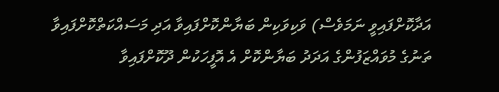އަދާކޮށްފައިވީ ނަމަވެސް) ވަކިވަކިން ބަޔާންކޮށްފައިވާ އަދި މަސައްކަތްކޮށްފައިވާ ތަނުގެ މުވައްޒަފުންގެ އަދަދު ބަޔާންކޮށް އެ އޮފީހަކުން ދޫކޮށްފައިވާ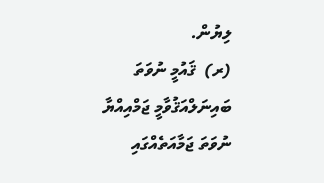ލިޔުން.
(ރ)  ޤައުމީ ނުވަތަ ބައިނަލްއަޤުވާމީ ޖަމްއިއްޔާ ނުވަތަ ޖަމާއަތެއްގައި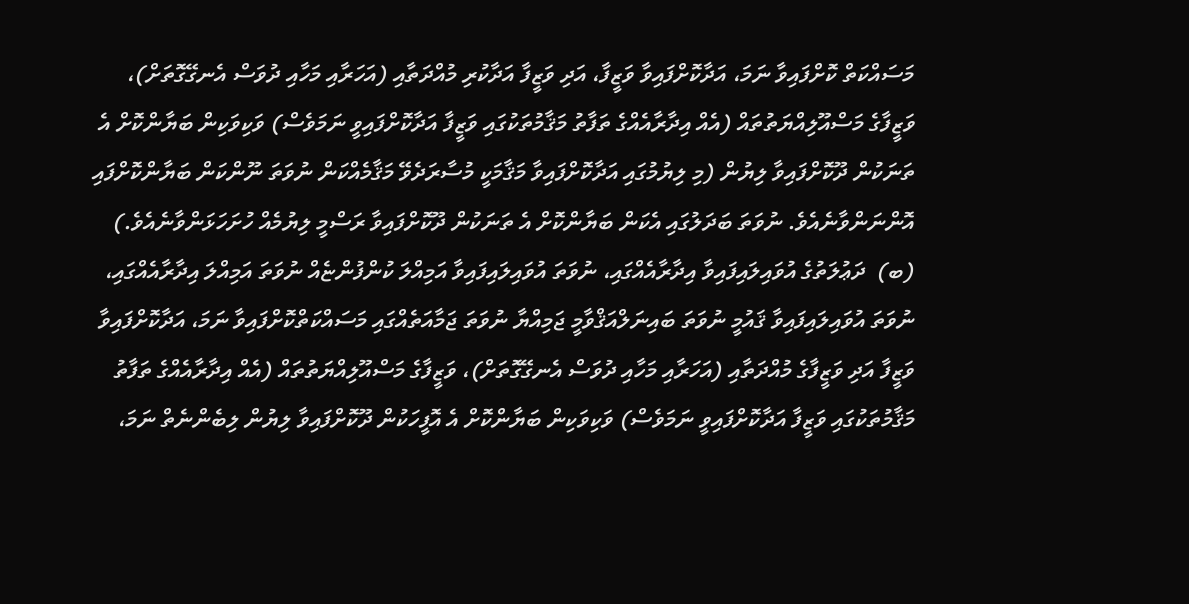މަސައްކަތް ކޮށްފައިވާ ނަމަ، އަދާކޮށްފައިވާ ވަޒީފާ، އަދި ވަޒީފާ އަދާކުރި މުއްދަތާއި (އަހަރާއި މަހާއި ދުވަސް އެނގޭގޮތަށް)، ވަޒީފާގެ މަސްއޫލިއްޔަތުތައް (އެއް އިދާރާއެއްގެ ތަފާތު މަޤާމުތަކުގައި ވަޒީފާ އަދާކޮށްފައިވީ ނަމަވެސް) ވަކިވަކިން ބަޔާންކޮށް އެ ތަނަކުން ދޫކޮށްފައިވާ ލިޔުން (މި ލިޔުމުގައި އަދާކޮށްފައިވާ މަޤާމަކީ މުސާރަދެވޭ މަޤާމެއްކަން ނުވަތަ ނޫންކަން ބަޔާންކޮށްފައި އޮންނަންވާނެއެވެ. ނުވަތަ ބަދަލުގައި އެކަން ބަޔާންކޮށް އެ ތަނަކުން ދޫކޮށްފައިވާ ރަސްމީ ލިޔުމެއް ހުށަހަޅަންވާނެއެވެ.)
(ބ)  ދަޢުލަތުގެ އުވައިލައިފައިވާ އިދާރާއެއްގައި، ނުވަތަ އުވައިލައިފައިވާ އަމިއްލަ ކުންފުންޏެއް ނުވަތަ އަމިއްލަ އިދާރާއެއްގައި، ނުވަތަ އުވައިލައިފައިވާ ޤައުމީ ނުވަތަ ބައިނަލްއަޤްވާމީ ޖަމިއްޔާ ނުވަތަ ޖަމާއަތެއްގައި މަސައްކަތްކޮށްފައިވާ ނަމަ، އަދާކޮށްފައިވާ ވަޒީފާ އަދި ވަޒީފާގެ މުއްދަތާއި (އަހަރާއި މަހާއި ދުވަސް އެނގޭގޮތަށް)، ވަޒީފާގެ މަސްއޫލިއްޔަތުތައް (އެއް އިދާރާއެއްގެ ތަފާތު މަޤާމުތަކުގައި ވަޒީފާ އަދާކޮށްފައިވީ ނަމަވެސް) ވަކިވަކިން ބަޔާންކޮށް އެ އޮފީހަކުން ދޫކޮށްފައިވާ ލިޔުން ލިބެންނެތް ނަމަ،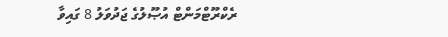ރެކްރޫޓްމަންޓް އުޞޫލުގެ ޖަދުވަލު 8 ގައިވާ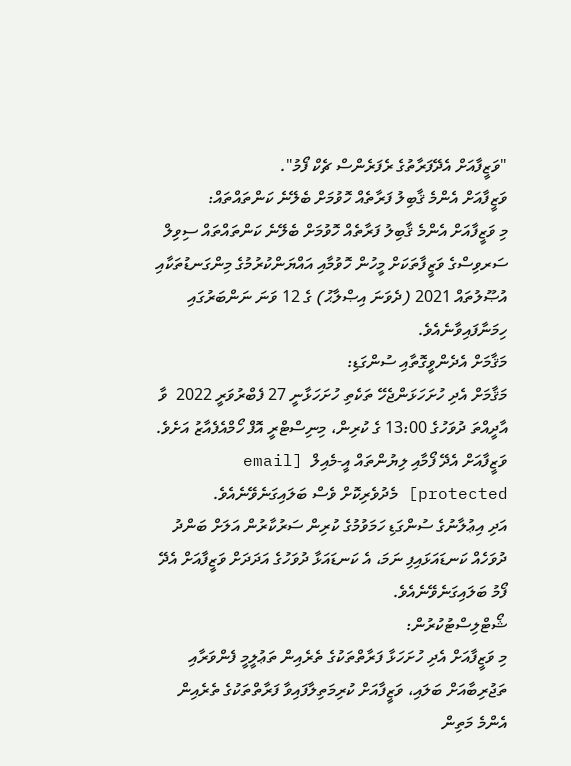"ވަޒީފާއަށް އެދޭފަރާތުގެ ރެފަރެންސް ޗެކް ފޯމު".
ވަޒީފާއަށް އެންމެ ޤާބިލު ފަރާތެއް ހޮވުމަށް ބެލޭނެ ކަންތައްތައް:
މި ވަޒީފާއަށް އެންމެ ޤާބިލު ފަރާތެއް ހޮވުމަށް ބެލޭނެ ކަންތައްތައް ސިވިލް ސަރވިސްގެ ވަޒީފާތަކަށް މީހުން ހޮވުމާއި އައްޔަންކުރުމުގެ މިންގަނޑުތަކާއި އުޞޫލުތައް 2021 (ދެވަނަ އިޞްލާޙު) ގެ 12 ވަނަ ނަންބަރުގައި ހިމަނާފައިވާނެއެވެ.
މަޤާމަށް އެދެންވީގޮތާއި ސުންގަޑި:
މަޤާމަށް އެދި ހުށަހަޅަންޖެހޭ ތަކެތި ހުށަހަޅާނީ 27 ފެބްރުވަރީ 2022  ވާ  އާދީއްތަ ދުވަހުގެ 13:00 ގެ ކުރިން، މިނިސްޓްރީ އޮފް ހޯމްއެފެއާޒު އަށެވެ. ވަޒީފާއަށް އެދޭ ފޯމާއި ލިޔުންތައް އީ-މެއިލް  [email protected] މެދުވެރިކޮށް ވެސް ބަލައިގަނެވޭނެއެވެ.
އަދި އިޢުލާނުގެ ސުންގަޑި ހަމަވުމުގެ ކުރިން ސަރުކާރުން އަލަށް ބަންދު ދުވަހެއް ކަނޑައަޅައިފި ނަމަ، އެ ކަނޑައަޅާ ދުވަހުގެ އަދަދަށް ވަޒީފާއަށް އެދޭ ފޯމު ބަލައިގަނެވޭނެއެވެ.
ޝޯޓްލިސްޓުކުރުން:
މި ވަޒީފާއަށް އެދި ހުށަހަޅާ ފަރާތްތަކުގެ ތެރެއިން ތަޢުލީމީ ފެންވަރާއި ތަޖުރިބާއަށް ބަލައި، ވަޒީފާއަށް ކުރިމަތިލާފައިވާ ފަރާތްތަކުގެ ތެރެއިން އެންމެ މަތިން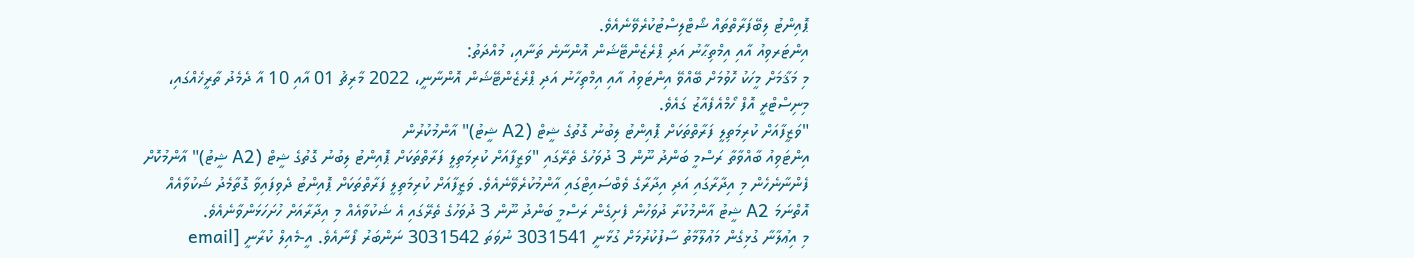ޕޮއިންޓު ލިބޭފަރާތްތައް ޝޯޓްލިސްޓުކުރެވޭނެއެވެ.
އިންޓަރވިއު އާއި އިމްތިޙާނު އަދި ޕްރެޒެންޓޭޝަން އޮންނާނެ ތަނާއި، މުއްދަތު:
މި މަޤާމަށް މީހަކު ހޮވުމަށް ބޭއްވޭ އިންޓަވިއު އާއި އިމްތިހާނު އަދި ޕްރެޒެންޓޭޝަން އޮންނާނީ، 2022 މާރިޗު 01 އާއި 10 އާ ދެމެދު ތާރީޚެއްގައި، މިނިސްޓްރީ އޮފް ހޯމްއެފެއާޒު ގައެވެ.
"ވަޒީފާއަށް ކުރިމަތިލީ ފަރާތްތަކަށް ޕޮއިންޓު ލިބުނު ގޮތުގެ ޝީޓް (A2 ޝީޓު)" އާންމުކުރުން
އިންޓަވިއު ބާއްވާތާ ރަސްމީ ބަންދު ނޫން 3 ދުވަހުގެ ތެރޭގައި "ވަޒީފާއަށް ކުރިމަތިލީ ފަރާތްތަކަށް ޕޮއިންޓު ލިބުނު ގޮތުގެ ޝީޓް (A2 ޝީޓު)" އާންމުކޮށް ފެންނާނެހެން މި އިދާރާގައި އަދި އިދާރާގެ ވެބްސައިޓްގައި އާންމުކުރެވޭނެއެވެ. ވަޒީފާއަށް ކުރިމަތިލީ ފަރާތްތަކަށް ޕޮއިންޓު ދެވިފައިވާ ގޮތާމެދު ޝަކުވާއެއް އޮތްނަމަ A2 ޝީޓު އާންމުކުރާ ދުވަހުން ފެށިގެން ރަސްމީ ބަންދު ނޫން 3 ދުވަހުގެ ތެރޭގައި އެ ޝަކުވާއެއް މި އިދާރާއަށް ހުށަހަޅަންވާނެއެވެ.
މި އިޢުލާނާ ގުޅިގެން މަޢުލޫމާތު ސާފުކުރުމަށް ގުޅާނީ 3031541 ނުވަތަ 3031542 ނަންބަރު ފޯނާއެވެ. އީ-މެއިލް ކުރާނީ [email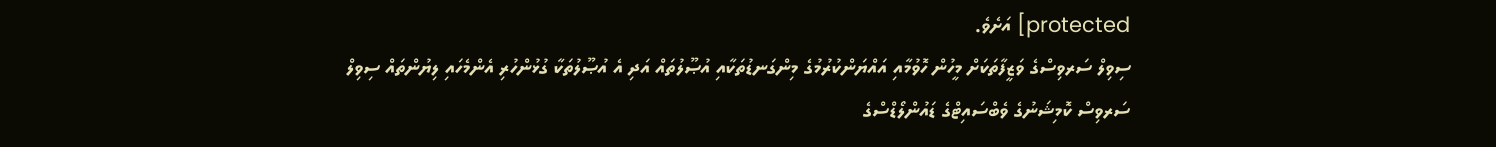protected] އަށެވެ.
ސިވިލް ސަރވިސްގެ ވަޒީފާތަކަށް މީހުން ހޮވުމާއި އައްޔަންކުރުމުގެ މިންގަނޑުތަކާއި އުޞޫލުތައް އަދި އެ އުޞޫލުތަކާ ގުޅުންހުރި އެންމެހައި ލިޔުންތައް ސިވިލް ސަރވިސް ކޮމިޝަނުގެ ވެބްސައިޓްގެ ޑައުންލޯޑްސްގެ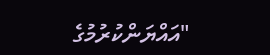"އައްޔަންކުރުމުގެ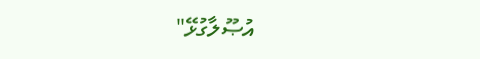އުޞޫލާގުޅޭ"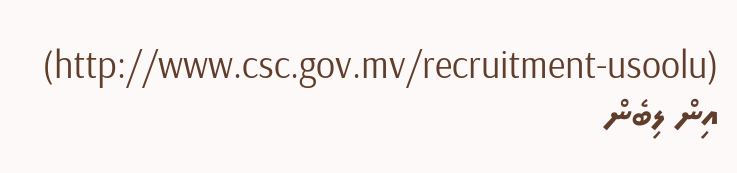(http://www.csc.gov.mv/recruitment-usoolu) އިން ލިބެން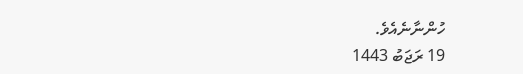ހުންނާނެއެވެ.
19 ރަޖަބު 1443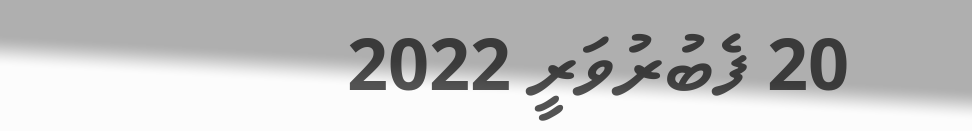20 ފެބުރުވަރީ 2022